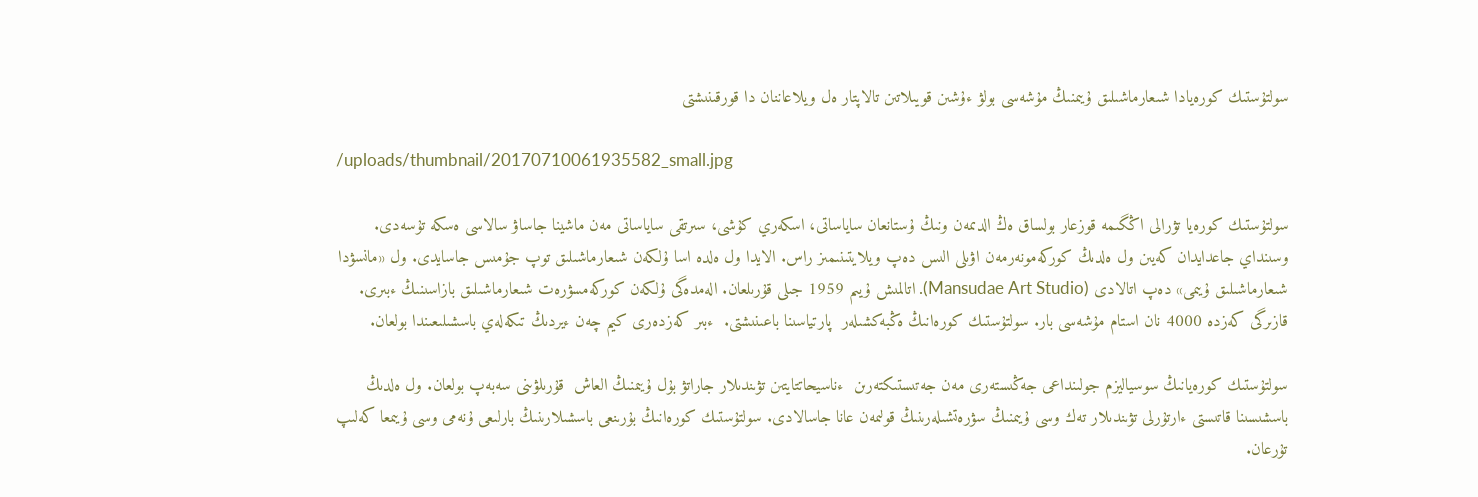سولتۇستىك كورەيادا شىعارماشىلىق ۇيىمنىڭ مۇشەسى بولۋ ءۇشىن قويىلاتىن تالاپتار ەل ويلاعاننان دا قورقىنىشتى

/uploads/thumbnail/20170710061935582_small.jpg

سولتۇستىك كورەيا تۋرالى اڭگىمە قوزعار بولساق ەڭ الدىمەن ونىڭ ۇستانعان ساياساتى، اسكەري كۇشى، سىرتقى ساياساتى مەن ماشينا جاساۋ سالاسى ەسكە تۇسەدى. وسىنداي جاعدايدان كەيىن ول ەلدىڭ كوركەمونەرمەن اۋىلى الىس دەپ ويلايتىنىمىز راس. الايدا ول ەلدە اسا ۇلكەن شىعارماشىلىق توپ جۇمىس جاسايدى. ول «مانسۋدا شىعارماشىلىق ۇيىمى» دەپ اتالادى (Mansudae Art Studio). اتالمىش ۇيىم 1959 جىلى قۇرىلعان. الەمدەگى ۇلكەن كوركەمسۋرەت شىعارماشىلىق بازاسىنىڭ ءبىرى. قازىرگى كەزدە 4000 نان استام مۇشەسى بار. سولتۇستىك كورەانىڭ ەڭبەكشىلەر  پارتياسىنا باعىنىشتى.  ءبىر كەزدەرى كيم چەن ءيردىڭ تىكەلەي باسشىلىعىندا بولعان.

سولتۇستىك كورەيانىڭ سوسياليزم جولىنداعى جەڭىستەرى مەن جەتىستىكتەرىن  ءناسيحاتتايتىن تۋىندىلار جاراتۋ بۇل ۇيىمنىڭ العاش  قۇرىلۋىنى سەبەپ بولعان. ول ەلدىڭ باسشىسىنا قاتىستى ءارتۇرلى تۋىندىلار تەك وسى ۇيىمنىڭ سۋرەتشىلەرىنىڭ قولىمەن عانا جاسالادى. سولتۇستىك كورەانىڭ بۇرىنعى باسشىلارىنىڭ بارلىعى ۇنەمى وسى ۇيىمعا كەلىپ تۇرعان.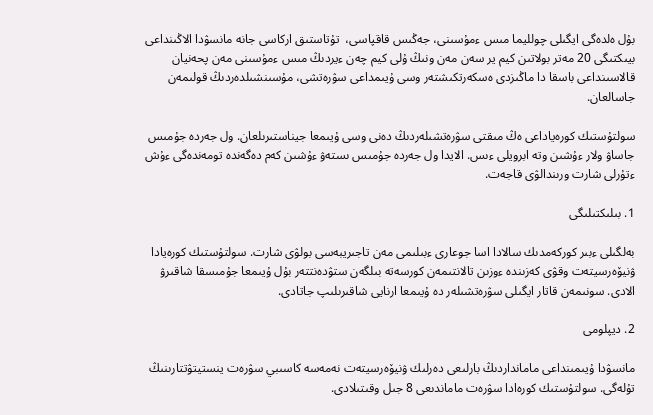بۇل ەلدەگى ايگىلى چولليما مىس ءمۇسىنى، جەڭىس قاقپاسى،  تۇتاستىق اركاسى جانە مانسۋدا الاڭىنداعى بيىكتىگى 20 مەتر بولاتىن كيم ير سەن مەن ونىڭ ۇلى كيم چەن ءيردىڭ مىس ءمۇسىنى مەن پحەنيان قالاسىنداعى باسقا دا ماڭىزدى ەسكەرتكىشتەر وسى ۇيىمداعى سۋرەتشى، مۇسىنشىلدەردىڭ قولىمەن جاسالعان.

سولتۇستىك كورەياداعى ەڭ مىقتى سۋرەتشىلەردىڭ دەنى وسى ۇيىمعا جيناستىرىلعان. ول جەردە جۇمىس جاساۋ ولار ءۇشىن وتە ابرويلى ءىس. الايدا ول جەردە جۇمىس ىستەۋ ءۇشىن كەم دەگەندە تومەندەگى ءۇش ءتۇرلى شارت ورىندالۋى قاجەت.

1. بىلىكتىلىگى

بەلگىلى ءبىر كوركەمدىك سالادا اسا جوعارى ءبىلىمى مەن تاجىريبەسى بولۋى شارت. سولتۇستىك كورەيادا ۋنيۆەرسيتەت وقۋى كەزىندە ءوزىن تالانتىمەن كورسەتە بىلگەن ستۋدەنتتەر بۇل ۇيىمعا جۇمىسقا شاقىرۋ الادى. سونىمەن قاتار ايگىلى سۋرەتشىلەر دە ۇيىمعا ارنايى شاقىرىلىپ جاتادى.

2. ديپلومى

مانسۋدا ۇيىمىنداعى مامانداردىڭ بارلىعى دەرلىك ۋنيۆەرسيتەت نەمەسە كاسىبي سۋرەت ينستيتۋتتارىنىڭ تۇلەگى. سولتۇستىك كورەادا سۋرەت ماماندىعى 8 جىل وقىتىلادى.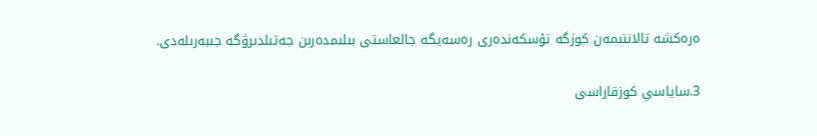ەرەكشە تالانتىمەن كوزگە تۇسكەندەرى رەسەيگە جالعاستى بىلىمدەرىن جەتىلدىرۋگە جىبەرىلەدى.

3.ساياسي كوزقاراسى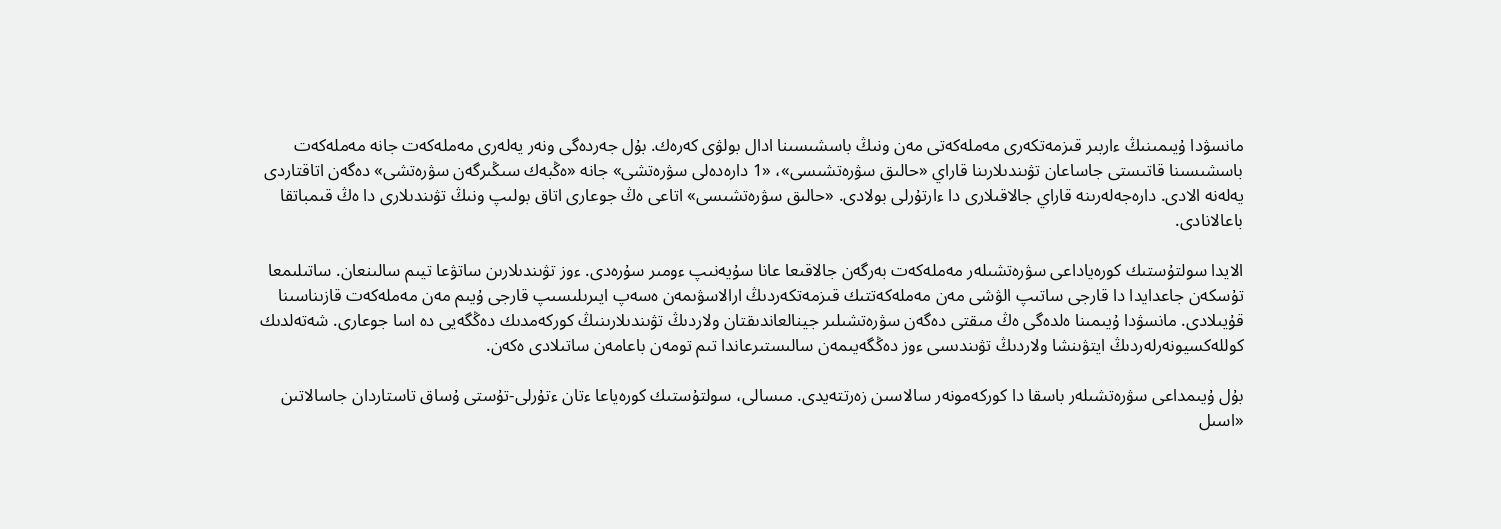مانسۋدا ۇيىمىنىڭ ءاربىر قىزمەتكەرى مەملەكەتى مەن ونىڭ باسشىسىنا ادال بولۋى كەرەك. بۇل جەردەگى ونەر يەلەرى مەملەكەت جانە مەملەكەت باسشىسىنا قاتىستى جاساعان تۋىندىلارىنا قاراي «حالىق سۋرەتشىسى»، «1 دارەدەلى سۋرەتشى» جانە «ەڭبەك سىڭىرگەن سۋرەتشى» دەگەن اتاقتاردى يەلەنە الادى. دارەجەلەرىنە قاراي جالاقىلارى دا ءارتۇرلى بولادى. «حالىق سۋرەتشىسى» اتاعى ەڭ جوعارى اتاق بولىپ ونىڭ تۋىندىلارى دا ەڭ قىمباتقا باعالانادى.

الايدا سولتۇستىك كورەياداعى سۋرەتشىلەر مەملەكەت بەرگەن جالاقىعا عانا سۇيەنىپ ءومىر سۇرەدى. ءوز تۋىندىلارىن ساتۋعا تيىم سالىنعان. ساتىلىمعا تۇسكەن جاعدايدا دا قارجى ساتىپ الۋشى مەن مەملەكەتتىك قىزمەتكەردىڭ ارالاسۋىمەن ەسەپ ايىرىلىسىپ قارجى ۇيىم مەن مەملەكەت قازىناسىنا قۇيىلادى. مانسۋدا ۇيىمىنا ەلدەگى ەڭ مىقتى دەگەن سۋرەتشىلىر جينالعاندىقتان ولاردىڭ تۋىندىلارىنىڭ كوركەمدىك دەڭگەيى دە اسا جوعارى. شەتەلدىك كوللەكسيونەرلەردىڭ ايتۋىنشا ولاردىڭ تۋىندىسى ءوز دەڭگەيىمەن سالىستىرعاندا تىم تومەن باعامەن ساتىلادى ەكەن.

بۇل ۇيىمداعى سۋرەتشىلەر باسقا دا كوركەمونەر سالاسىن زەرتتەيدى. مىسالى، سولتۇستىك كورەياعا ءتان ءتۇرلى-تۇستى ۇساق تاستاردان جاسالاتىن «اسىل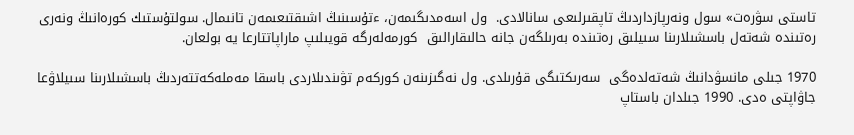تاستى سۋرەت» سول ونەرپازداردىڭ تاپقىرلىعى سانالادى.  ول اسەمدىگىمەن، ءتۇسىنىڭ اشىقتىعىمەن تانىمال. سولتۇستىك كورەانىڭ ونەرى رەتىندە شەتەل باسشىلارىنا سىيلىق رەتىندە بەرىلگەن جانە حالىقارالىق  كورمەلەرگە قويىلىپ ماراپاتتارعا يە بولعان.

1970 جىلى مانسۋدانىڭ شەتەلدەگى  سەرىكتىگى قۇرىلدى. ول نەگىزىنەن كوركەم تۋىندىلاردى باسقا مەملەكەتتەردىڭ باسشىلارىنا سىيلاۋعا جاۋاپتى ەدى. 1990 جىلدان باستاپ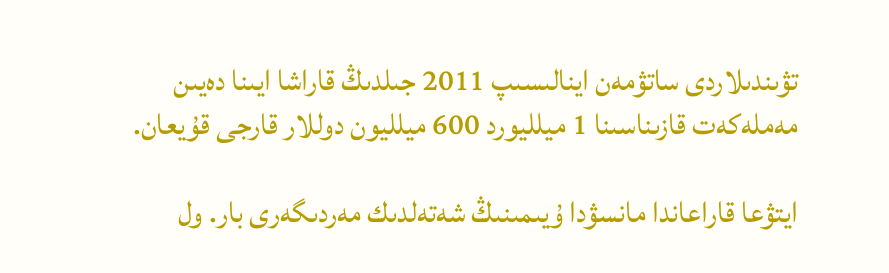تۋىندىلاردى ساتۋمەن اينالىسىپ 2011 جىلدىڭ قاراشا ايىنا دەيىن مەملەكەت قازىناسىنا 1 ميلليورد 600 ميلليون دوللار قارجى قۇيعان.

ايتۋعا قاراعاندا مانسۋدا ۇيىمىنىڭ شەتەلدىك مەردىگەرى بار. ول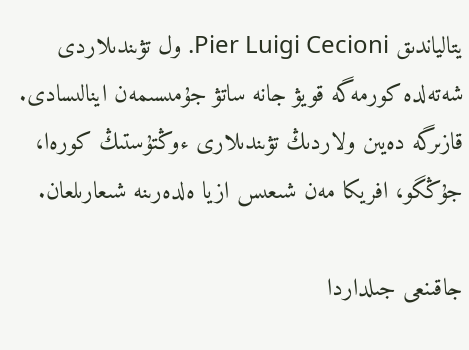يتالياندىق Pier Luigi Cecioni. ول تۋىندىلاردى شەتەلدە كورمەگە قويۋ جانە ساتۋ جۇمىسىمەن اينالىسادى. قازىرگە دەيىن ولاردىڭ تۋىندىلارى ءوڭتۇستىڭ كورەا، جۇڭگو، افريكا مەن شىعىس ازيا ەلدەرىنە شىعارىلعان.

جاقىنعى جىلداردا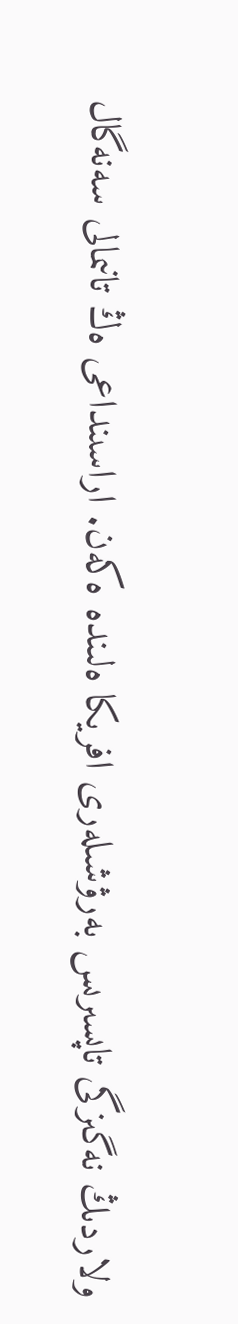ولاردىڭ نەگىزگى تاپسىرىس بەرۋشىلەرى افريكا ەلىندە ەكەن. اراسىنداعى ەڭ تانىمالى سەنەگال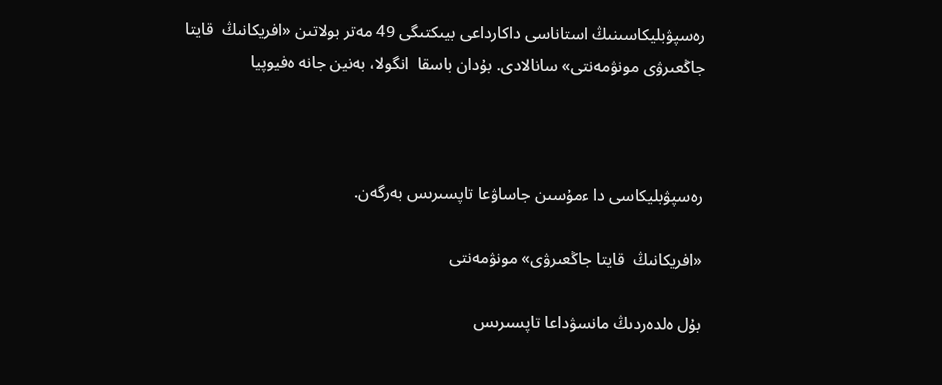رەسپۋبليكاسىنىڭ استاناسى داكارداعى بيىكتىگى 49 مەتر بولاتىن «افريكانىڭ  قايتا جاڭعىرۋى مونۋمەنتى» سانالادى. بۇدان باسقا  انگولا، بەنين جانە ەفيوپيا



رەسپۋبليكاسى دا ءمۇسىن جاساۋعا تاپسىرىس بەرگەن.

«افريكانىڭ  قايتا جاڭعىرۋى» مونۋمەنتى

بۇل ەلدەردىڭ مانسۋداعا تاپسىرىس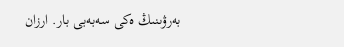بەرۋىنىڭ ەكى سەبەبى بار. ارزان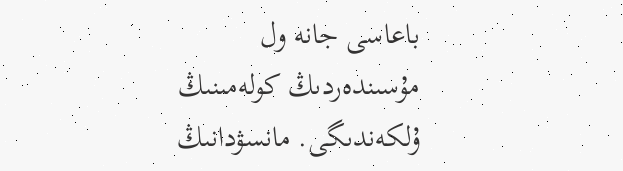باعاسى جانە ول مۇسىندەردىڭ كولەمىنىڭ ۇلكەندىگى. مانسۋدانىڭ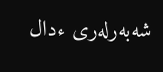شەبەرلەرى ءدال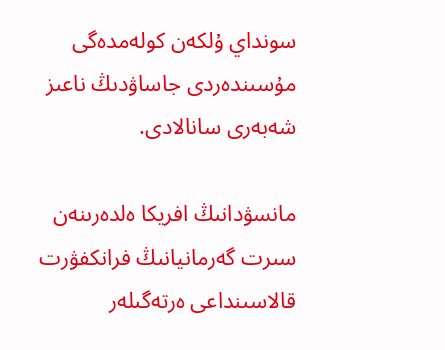سونداي ۇلكەن كولەمدەگى مۇسىندەردى جاساۋدىڭ ناعىز شەبەرى سانالادى.

مانسۋدانىڭ افريكا ەلدەرىنەن سىرت گەرمانيانىڭ فرانكفۋرت قالاسىنداعى ەرتەگىلەر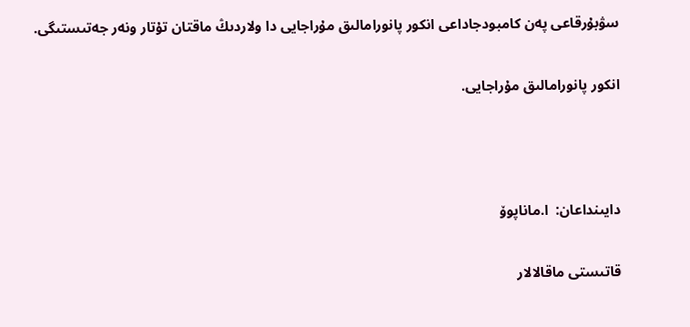سۋبۇرقاعى پەن كامبودجاداعى انكور پانورامالىق مۇراجايى دا ولاردىڭ ماقتان تۇتار ونەر جەتىستىگى.

انكور پانورامالىق مۇراجايى.



دايىنداعان:  ا.ماناپوۆ

قاتىستى ماقالالار